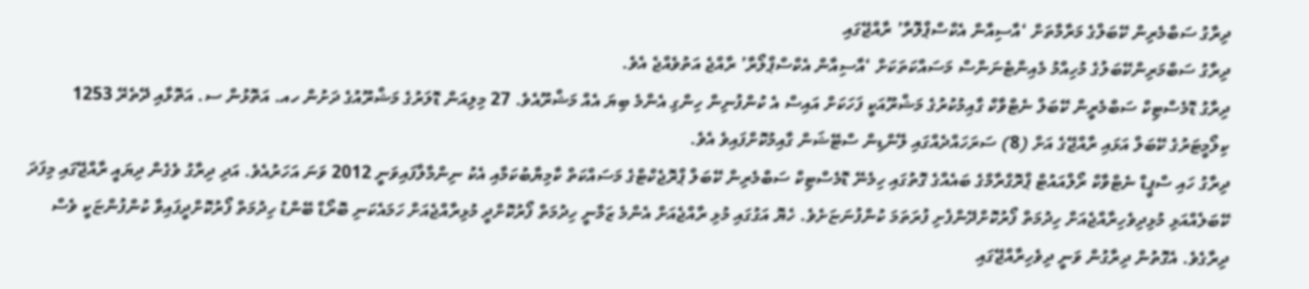ދިރާގު ސަބްމެރިން ކޭބަލްގެ މަރާމާތަށް ‘އާސިއާން އެކްސްޕްލޮރާ’ ރާއްޖޭގައި
ދިރާގު ސަބްމަރިންކޭބަލުގެ މުހިއްމު މެއިންޓެނަންސް މަސައްކަތަކަށް ‘އާސިއާން އެކްސްޕްލޯރާ’ ރާއްޖެ އަތުވެއްޖެ އެވެ.
ދިރާގު ޑޮމެސްޓިކް ސަބްމެރީން ކޭބަލް ނެޓްވާކް ގާއިމުކުރުގެ މަޝްރޫއަކީ ފަހަކަށް އައިސް އެ ކުންފުނިން ހިންގި އެންމެ ބިޔަ އެއް މަޝްރޫއެވެ. 27 މިލިއަން ޑޮލަރުގެ މަޝްރޫއުގެ ދަށުން ހއ. އަތޮޅުން ސ. އަތޮޅާއި ދޭތެރޭ 1253 ކިލޯމީޓަރުގެ ކޭބަލް އަޅައި ރާއްޖޭގެ އަށް (8) ސަރަހައްދެއްގައި ލޭންޑިން ސްޓޭޝަން ގާއިމުކޮށްފައިވެ އެވެ.
ދިރާގު ހައި ސްޕީޑް ނެޓްވާކް ރޯލްއައުޓް ޕްރޮގްރާމްގެ ބައެއްގެ ގޮތުގައި ހިމެނޭ ޑޮމެސްޓިކް ސަބްމެރިން ކޭބަލް ޕްރޮޖެކްޓްގެ މަސައްކަތް ކާމިޔާބުކަމާއި އެކު ނިންމާލާފައިވަނީ 2012 ވަނަ އަހަރުއެވެ. އަދި ދިރާގު ވެގެން ދިޔައީ ރާއްޖޭގައި މިފަދަ ކޭބަލެއްއަޅި މުޅިދިވެހިރާއްޖެއަށް ހިދުމަތް ފޯރުކޮށްދޭންފެށި ފުރަތަމަ ކުންފުނަޏަށެވެ. ހެޔޮ އަގުގައި މުޅި ރާއްޖެއަށް އެންމެ ޒަމާނީ ހިދުމަތް ފޯރުކޮށްދީ މުޅިރާއްޖެއަށް ހަމައެކަނި ބޮރޯޑް ބޭންޑު ހިދުމަތް ފޯރުކޮށްދީފައިވާ ކުންފުންޏަކީ ވެސް ދިރާގެވެ. އެގޮތުން ދިރާގުން ވަނީ ދިވެހިރާއްޖޭގައި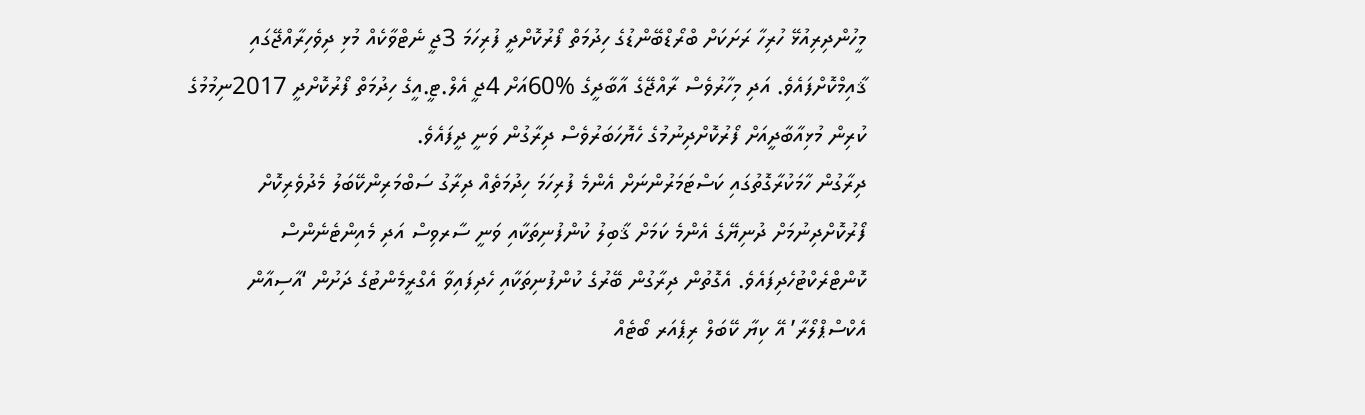މީހުންދިރިއުޅޭ ހުރިހާ ރަށަކަށް ބްރޯޑްބޭންޑުގެ ހިދުމަތް ފޯރުކޮށްދީ ފުރިހަމަ 3ޖީ ނެޓްވާކެއް މުޅި ދިވެހިރާއްޖޭގައި ޤާއިމްކޮށްފައެވެ. އަދި މިހާރުވެސް ރާއްޖޭގެ އާބާދީގެ %60އަށް 4ޖީ އެލް.ޓީ.އީގެ ހިދުމަތް ފޯރުކޮށްދީ 2017ނިމުމުގެ ކުރިން މުޅިއާބާދީއަށް ފޯރުކޮށްދިނުމުގެ ހެޔޮހަބަރުވެސް ދިރާގުން ވަނީ ދީފައެވެ.
ދިރާގުން ހާމަކުރާގޮތުގައި ކަސްޓަމަރުންނަށް އެންމެ ފުރިހަމަ ހިދުމަތެއް ދިރާގު ސަބްމަރިންކޭބަލު މެދުވެރިކޮށް ފޯރުކޮށްދިނުމަށް ދުނިޔޭގެ އެންމެ ކަމަށް ޤާބިލު ކުންފުނިތަކާއި ވަނީ ސާރވިސް އަދި މެއިންޓެނެންސް ކޮންޓްރެކްޓުހެދިފައެވެ. އެގޮތުން ދިރާގުން ބޭރުގެ ކުންފުނިތަކާއި ހެދިފައިވާ އެގްރީމެންޓުގެ ދަށުން ‘އާސިއާން އެކްސްޕްލޯރާ’ އޭ ކިޔާ ކޭބަލް ރިޕެއަރ ބޯޓެއް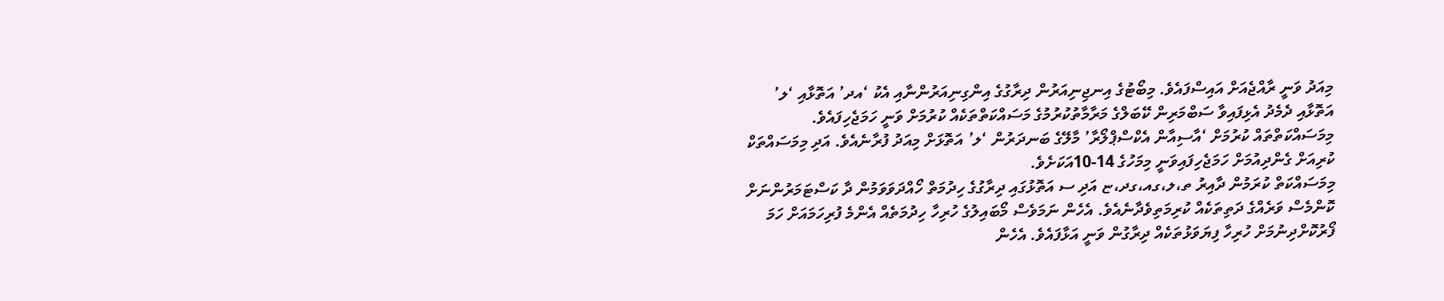މިއަދު ވަނީ ރާއްޖެއަށް އައިސްފައެވެ. މިބޯޓުގެ އިނޖިނިއަރުން ދިރާގުގެ އިންގިނިއަރުންނާއި އެކު ‘އދ’ އަތޮޅާއި ‘ލ’ އަތޮޅާއި ދެމެދު އެޅިފައިވާ ސަބްމަރިން ކޭބަލްގެ މަރާމާތުކުރުމުގެ މަސައްކަތްތަކެއް ކުރުމަށް ވަނީ ހަމަޖެހިފައެވެ. މިމަސައްކަތްތައް ކުރުމަށް ‘އާސިއާން އެކްސްޕްލޯރާ’ މާލޭގެ ބަނދަރުން ‘ލ’ އަތޮޅަށް މިއަދު ފުރާނެއެވެ. އަދި މިމަސައްތަކް ކުރިއަށް ގެންދިއުމަށް ހަމަޖެހިފައިވަނީ މިމަހުގެ 14-10އަކަށެވެ.
މިމަސައްކަތް ކުރަމުން ދާއިރު ތ،ލ،ގއ،ގދ،ޏ އަދި ސ އަތޮޅުގައި ދިރާގުގެ ހިދުމަތް ހޯއްދަވަވަމުން ދާ ކަސްޓަމަރުންނަށް ކޮންމެސް ވަރެއްގެ ދަތިތަކެއް ކުރިމަތިވެދާނެއެވެ. އެހެން ނަމަވެސް މޯބައިލުގެ ހުރިހާ ހިދުމަތެއް އެންމެ ފުރިހަމައަށް ހަމަ ފޯރުކޮށްދިނުމަށް ހުރިހާ ފިޔަވަޅުތަކެއް ދިރާގުން ވަނީ އަޅާފައެވެ. އެހެން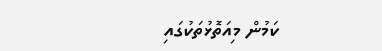ކަމުން މިއަތޮޅުތަކުގައި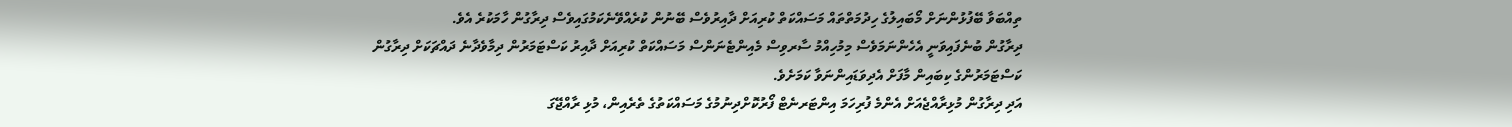ތިއްބަވާ ބޭފުޅުންނަށް މޯބައިލުގެ ހިދުމަތްތައް މަސައްކަތް ކުރިއަށް ދާއިރުވެސް ބޭނުން ކުރެއްވޭނެކަމުގައިވެސް ދިރާގުން ހާމަކުރެ އެވެ.
ދިރާގުން ބުނެފައިވަނީ އެހެންނަމަވެސް މިމުހިއްމު ސާރވިސް މެއިންޓެނަންސް މަސައްކަތް ކުރިއަށް ދާއިރު ކަސްޓަމަރުން ދިމާވެދާނެ ދައްޗަކަށް ދިރާގުން ކަސްޓަމަރުންގެ ކިބައިން މާފަށް އެދިވަޑައިންނަވާ ކަމަށެވެ.
އަދި ދިރާގުން މުޅިރާއްޖެއަށް އެންމެ ފުރިހަމަ އިންޓަރނެޓް ފޯރުކޮށްދިނުމުގެ މަސައްކަތުގެ ތެރެއިން، މުޅި ރާއްޖޭގަ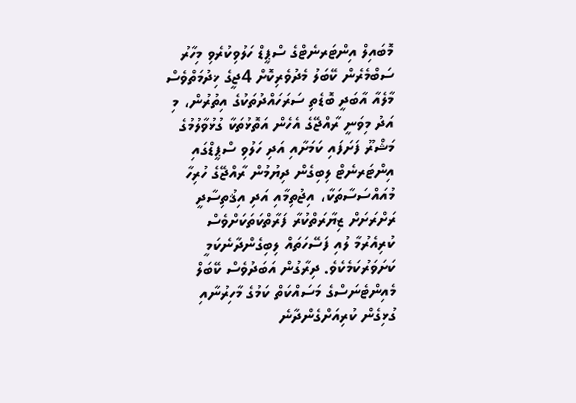މޮބައިލް އިންޓަރނެޓްގެ ސްޕީޑް ހަލުވިކުރެވި މިހާރު ސަބްމެރެން ކޭބަލު މެދުވެރިކޮށް 4ޖީގެ ޚިދުމަތްވެސް މާލެއާ އާބަދީ ބޮޑެތި ސަރަހައްދުތަކުގެ އިތުރުން، މި އަދު މިވަނީ ރާއްޖޭގެ އެހެން އަތޮޅުތަކާ ގުޅުވާލުމުގެ މަޝްރޫ ފަށަފައި ކަމަށާއި އަދި ހަލުވި ސްޕީޑްގައި އިންޓަރނެޓް ލިބިގެން ދިޔުމުން ރާއްޖޭގެ ހުރިހާ މުއައްސަސާތަކާ، އިޖުތިމާއި އަދި އިޤުތިސާދީ ރަށްރަށަށް ޒިޔާރަތްކުރާ ފަރާތްކަތަކަށްވެސް ކުރިއެރުމާ ލުއި ފަސޭހަތައް ލިބިގެންދާނެކަމީ ކަށަވަރުކަމެކެވެ. ދިރާގުން އަބަދުވެސް ކޭބަލް މެއިންޓެނަސްގެ މަސައްކަތް ކަމުގެ މާހިރުނާއި ގުޅިގެން ކުރިއަށްގެންދާނެ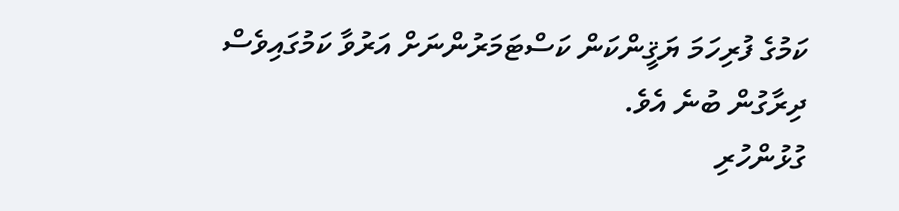ކަމުގެ ފުރިހަމަ ޔަޤީންކަން ކަސްޓަމަރުންނަށް އަރުވާ ކަމުގައިވެސް ދިރާގުން ބުނެ އެވެ.
ގުޅުންހުރި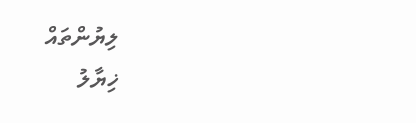ލިޔުންތައް
ޚިޔާލު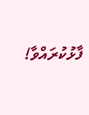ފާޅުކުރައްވާ!